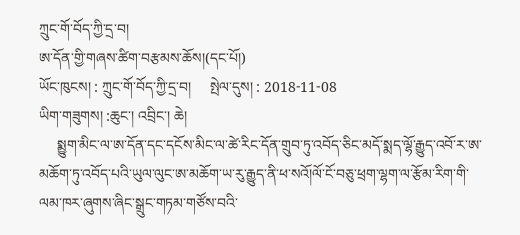ཀྲུང་གོ་བོད་ཀྱི་དྲ་བ།
ཨ་དོན་གྱི་གཞས་ཚིག་བརྩམས་ཆོས།(དང་པོ།)
ཡོང་ཁུངས། : ཀྲུང་གོ་བོད་ཀྱི་དྲ་བ།     སྤེལ་དུས། : 2018-11-08
ཡིག་གཟུགས། :ཆུང་། འབྲིང་། ཆེ།
     སྨྱུག་མིང་ལ་ཨ་དོན་དང་དངོས་མིང་ལ་ཚེ་རིང་དོན་གྲུབ་ཏུ་འབོད་ཅིང་མདོ་སྨད་ལྷོ་རྒྱུད་འབོ་ར་ཨ་མཆོག་ཏུ་འབོད་པའི་ཡུལ་ལུང་ཨ་མཆོག་ཡ་རུ་རྒྱུད་ནི་ཕ་སའོ།ལོ་ངོ་བཅུ་ཕྲག་ལྷག་ལ་རྩོམ་རིག་གི་ལམ་ཁར་ཞུགས་ཞིང་སྒྲུང་གཏམ་གཙོས་བའི་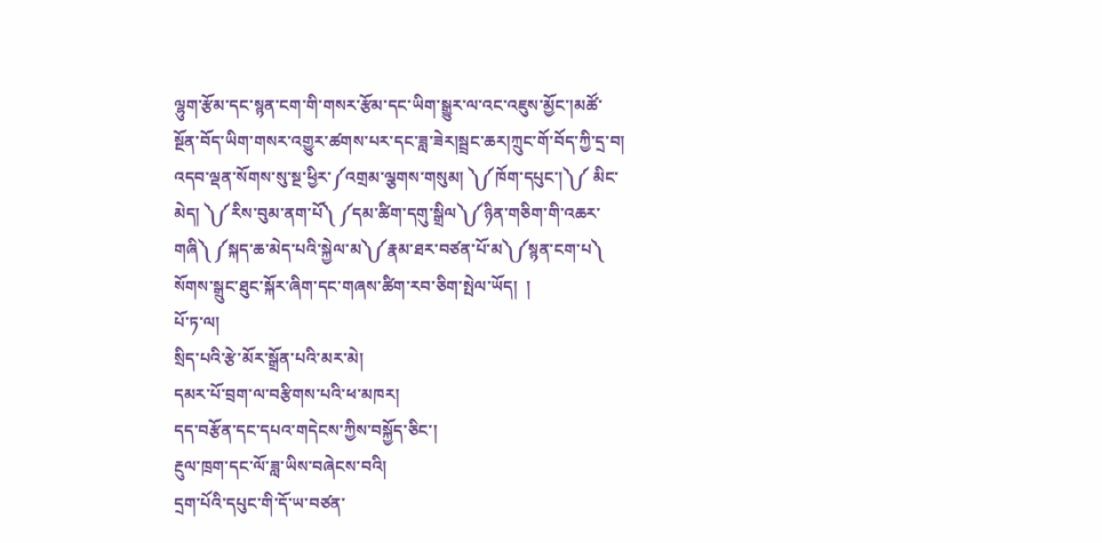ལྷུག་རྩོམ་དང་སྙན་ངག་གི་གསར་རྩོམ་དང་ཡིག་སྒྱུར་ལ་འང་འཇུས་མྱོང་།མཚོ་སྔོན་བོད་ཡིག་གསར་འགྱུར་ཚགས་པར་དང་ཟླ་ཟེར།སྦྲང་ཆར།ཀྲུང་གོ་བོད་ཀྱི་དྲ་བ། འདབ་ལྡན་སོགས་སུ་སྔ་ཕྱིར་༼འགྲམ་ལྕགས་གསུམ། ༽༼ཁོག་དཔུང་།༽༼ མིང་མེད། ༽༼རིས་བུམ་ནག་པོ༽ ༼དམ་ཚིག་དགུ་སྒྲིལ༽༼ཉིན་གཅིག་གི་འཆར་གཞི༽ ༼སྐད་ཆ་མེད་པའི་སྐྱེལ་མ༽༼རྣམ་ཐར་བཙན་པོ་མ༽༼སྙན་ངག་པ༽ སོགས་སྒྲུང་ཐུང་སྐོར་ཞིག་དང་གཞས་ཚིག་རབ་ཅིག་སྤེལ་ཡོད།  །
པོ་ཏ་ལ།
སྲིད་པའི་རྩེ་མོར་སྒྲོན་པའི་མར་མེ།
དམར་པོ་བྲག་ལ་བརྩིགས་པའི་ཕ་མཁར།
དད་བརྩོན་དང་དཔའ་གདེངས་ཀྱིས་བསྐྱོད་ཅིང་།
རྔུལ་ཁྲག་དང་ལོ་ཟླ་ཡིས་བཞེངས་བའི།
དྲག་པོའི་དཔུང་གི་དོ་ཡ་བཙན་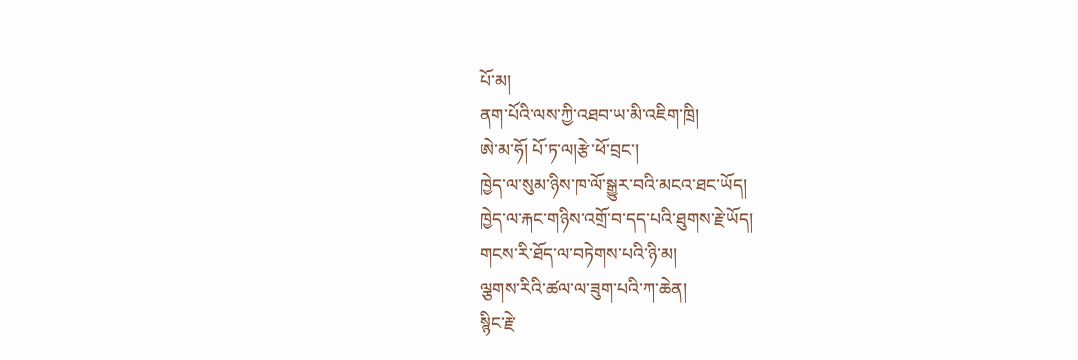པོ་མ།
ནག་པོའི་ལས་ཀྱི་འཐབ་ཡ་མི་འཇིག་ཁྲི།
ཨེ་མ་ཧོ། པོ་ཏ་ལ།རྩེ་ཕོ་བྲང་།
ཁྱེད་ལ་སུམ་ཉིས་ཁ་ལོ་སྒྱུར་བའི་མངའ་ཐང་ཡོད།
ཁྱེད་ལ་རྐང་གཉིས་འགྲོ་བ་དད་པའི་ཐུགས་རྗེ་ཡོད།
གངས་རི་ཐོད་ལ་བཏེགས་པའི་ཉི་མ།
ལྕགས་རིའི་ཚལ་ལ་ཟུག་པའི་ཀ་ཆེན།
སྙིང་རྗེ་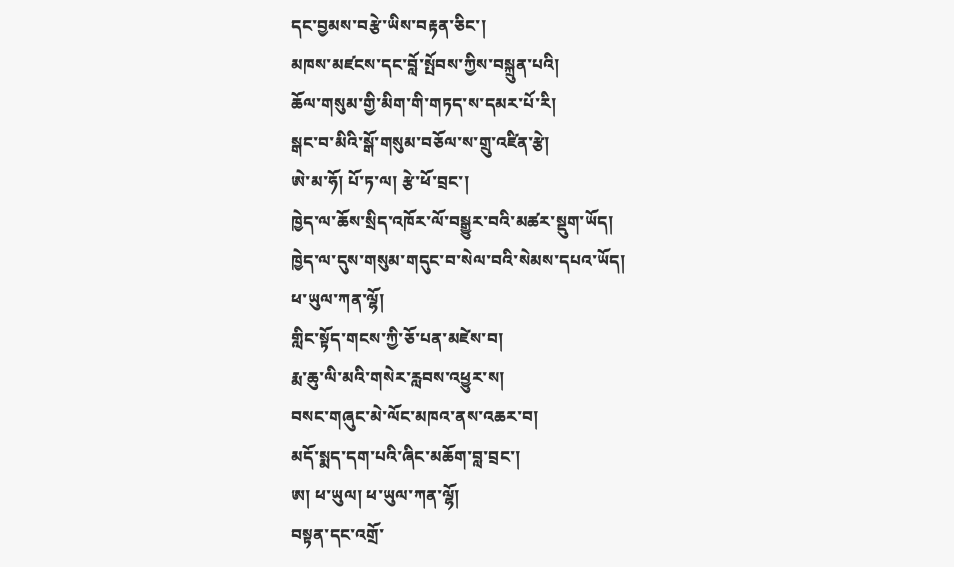དང་བྱམས་བརྩེ་ཡིས་བརྟན་ཅིང་།
མཁས་མཛངས་དང་བློ་སྤོབས་ཀྱིས་བསྐྲུན་པའི།
ཆོལ་གསུམ་གྱི་མིག་གི་གཏད་ས་དམར་པོ་རི།
སྒང་བ་མིའི་སྒོ་གསུམ་བཅོལ་ས་གྲུ་འཛིན་རྩེ།
ཨེ་མ་ཧོ། པོ་ཏ་ལ། རྩེ་ཕོ་བྲང་།
ཁྱེད་ལ་ཆོས་སྲིད་འཁོར་ལོ་བསྒྱུར་བའི་མཚར་སྡུག་ཡོད།
ཁྱེད་ལ་དུས་གསུམ་གདུང་བ་སེལ་བའི་སེམས་དཔའ་ཡོད།
ཕ་ཡུལ་ཀན་ལྷོ།
གླིང་སྟོད་གངས་ཀྱི་ཅོ་པན་མཛེས་བ།
རྨ་ཆུ་ལི་མའི་གསེར་རླབས་འཕྱུར་ས།
བསང་གཞུང་མེ་ལོང་མཁའ་ནས་འཆར་བ།
མདོ་སྨད་དག་པའི་ཞིང་མཆོག་བླ་བྲང་།
ཨ། ཕ་ཡུལ། ཕ་ཡུལ་ཀན་ལྷོ།
བསྟན་དང་འགྲོ་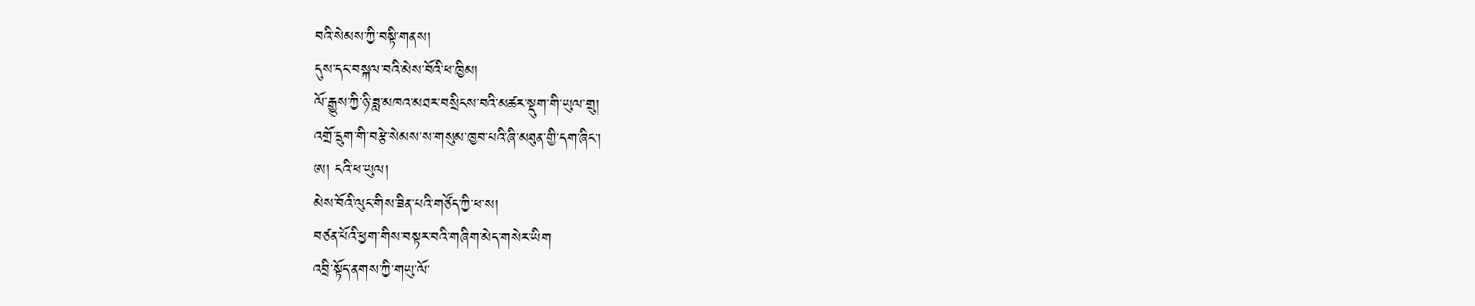བའི་སེམས་ཀྱི་བསྟི་གནས།
དུས་དང་བསྐལ་བའི་མེས་བོའི་ཕ་ཁྱིམ།
ལོ་རྒྱུས་ཀྱི་ཉི་ཟླ་མཁའ་མཐར་བསྲིངས་བའི་མཚར་སྡུག་གི་ཡུལ་གྲུ།
འགྲོ་དྲུག་གི་བརྩེ་སེམས་ས་གསུམ་ཁྱབ་པའི་ཞི་མཐུན་གྱི་དག་ཞིང་།
ཨ། ངའི་ཕ་ཡུལ།
མེས་བོའི་ལུང་གིས་ཟིན་པའི་གཙོད་ཀྱི་ཕ་ས།
བཙན་པོའི་ཕྱག་གིས་བསྟར་བའི་གཞིག་མེད་གསེར་ཡིག
འབྲི་སྟོད་ནགས་ཀྱི་གཡུ་ལོ་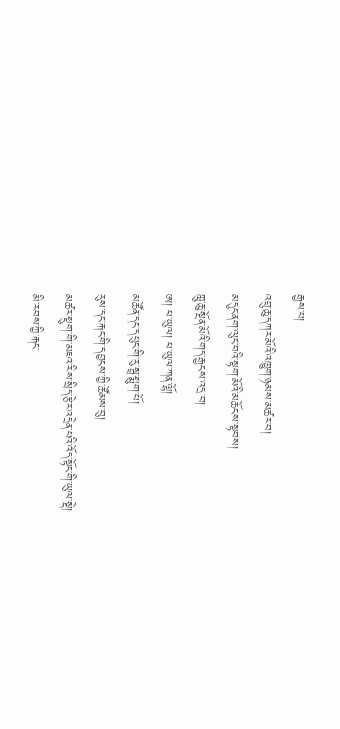རྒྱས་པ།
འབྲུ་ཆུ་དཀར་མོའི་འཁྱུག་ཉམས་མཚར་བ།
མདུང་ནག་ལུང་བའི་སྟག་མོའི་མཆོངས་སྟབས།
ཀླུ་ཆུ་སྔོན་མོའི་གད་རྒྱངས་འདྲ་བ།
ཨ། ཕ་ཡུལ། ཕ་ཡུལ་ཀན་ལྷོ།
མཚོན་དང་དཔུང་གི་རུ་སྦྲ་སྨུག་པོ།
རུས་དང་རྐང་གི་དབྱངས་ཀྱི་ཚོམས་བུ།
མཚར་སྡུག་གི་མཇའ་རིས་སྲིད་རྩེར་འདྲེན་པའི་འོད་སྟོང་གི་ཡུལ་སྡེ།
མི་རབས་ཀྱི་རྐང་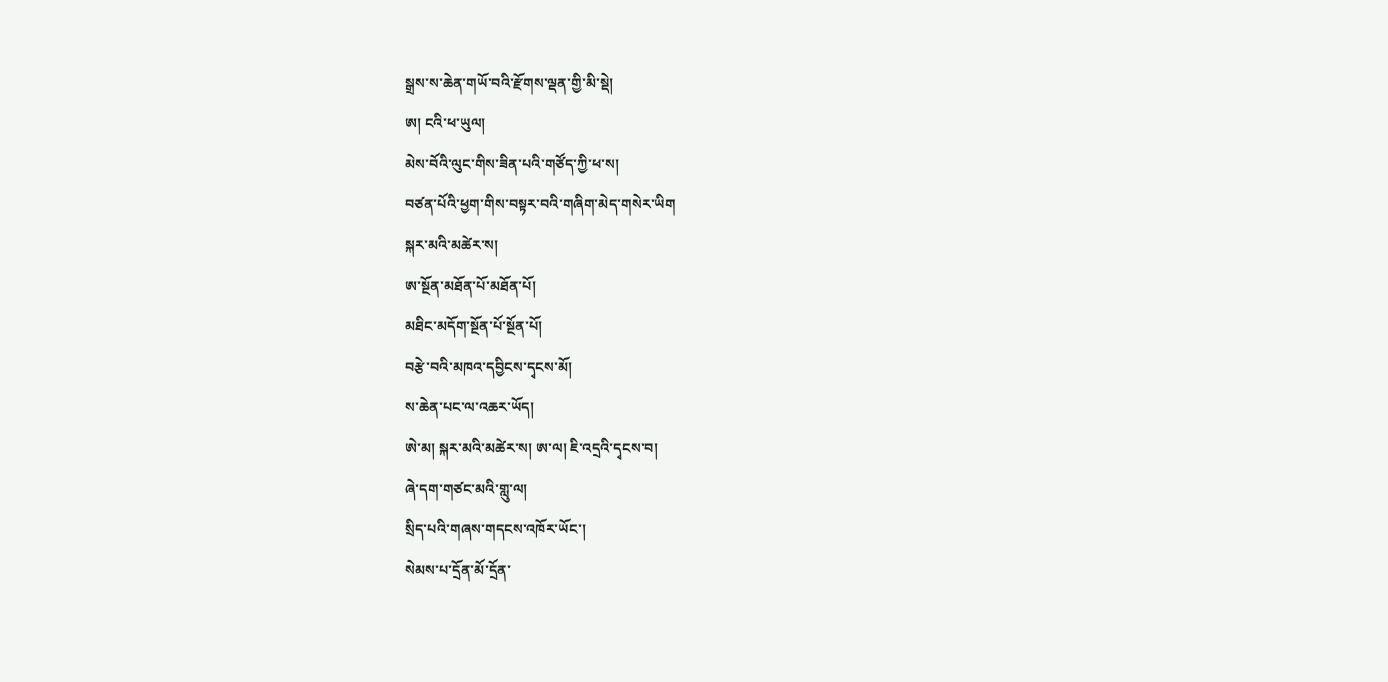སྒྲས་ས་ཆེན་གཡོ་བའི་རྫོགས་ལྡན་གྱི་མི་སྡེ།
ཨ། ངའི་ཕ་ཡུལ།
མེས་བོའི་ལུང་གིས་ཟིན་པའི་གཙོད་ཀྱི་ཕ་ས།
བཙན་པོའི་ཕྱག་གིས་བསྟར་བའི་གཞིག་མེད་གསེར་ཡིག
སྐར་མའི་མཚེར་ས།
ཨ་སྔོན་མཐོན་པོ་མཐོན་པོ།
མཐིང་མདོག་སྔོན་པོ་སྔོན་པོ།
བརྩེ་བའི་མཁའ་དབྱིངས་དྭངས་མོ།
ས་ཆེན་པང་ལ་འཆར་ཡོད།
ཨེ་མ། སྐར་མའི་མཚེར་ས། ཨ་ལ། ཇི་འདྲའི་དྭངས་བ།
ཞེ་དག་གཙང་མའི་གླུ་ལ།
སྲིད་པའི་གཞས་གདངས་འཁོར་ཡོང་།
སེམས་པ་དྲོན་མོ་དྲོན་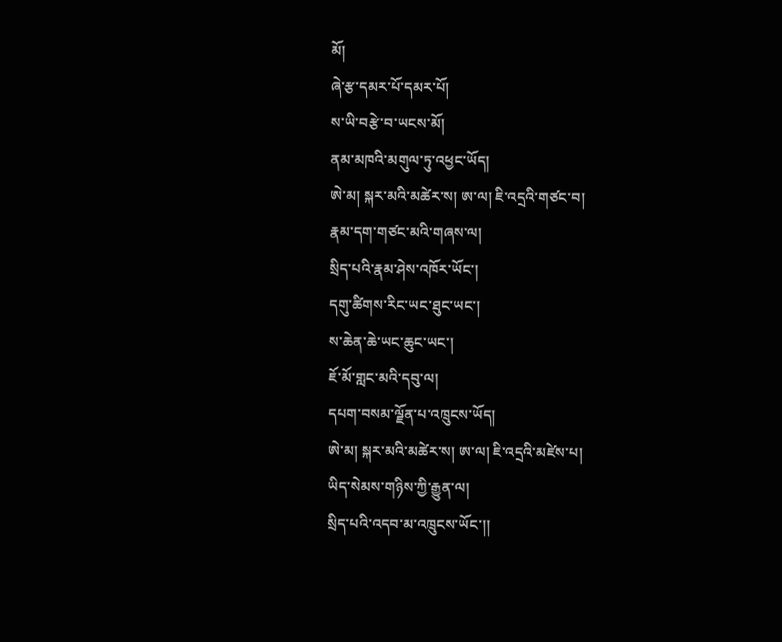མོ།
ཞེ་རྩ་དམར་པོ་དམར་པོ།
ས་ཡི་བརྩེ་བ་ཡངས་མོ།
ནམ་མཁའི་མགུལ་ཏུ་འཕྱང་ཡོད།
ཨེ་མ། སྐར་མའི་མཚེར་ས། ཨ་ལ། ཇི་འདྲའི་གཙང་བ།
རྣམ་དག་གཙང་མའི་གཞས་ལ།
སྲིད་པའི་རྣམ་ཤེས་འཁོར་ཡོང་།
དགུ་ཚིགས་རིང་ཡང་ཐུང་ཡང་།
ས་ཆེན་ཆེ་ཡང་ཆུང་ཡང་།
ཇོ་མོ་གླང་མའི་དབུ་ལ།
དཔག་བསམ་ལྗོན་པ་འཁྲུངས་ཡོད།
ཨེ་མ། སྐར་མའི་མཚེར་ས། ཨ་ལ། ཇི་འདྲའི་མཛེས་པ།
ཡིད་སེམས་གཉིས་ཀྱི་རྒྱུན་ལ།
སྲིད་པའི་འདབ་མ་འཁྲུངས་ཡོང་།།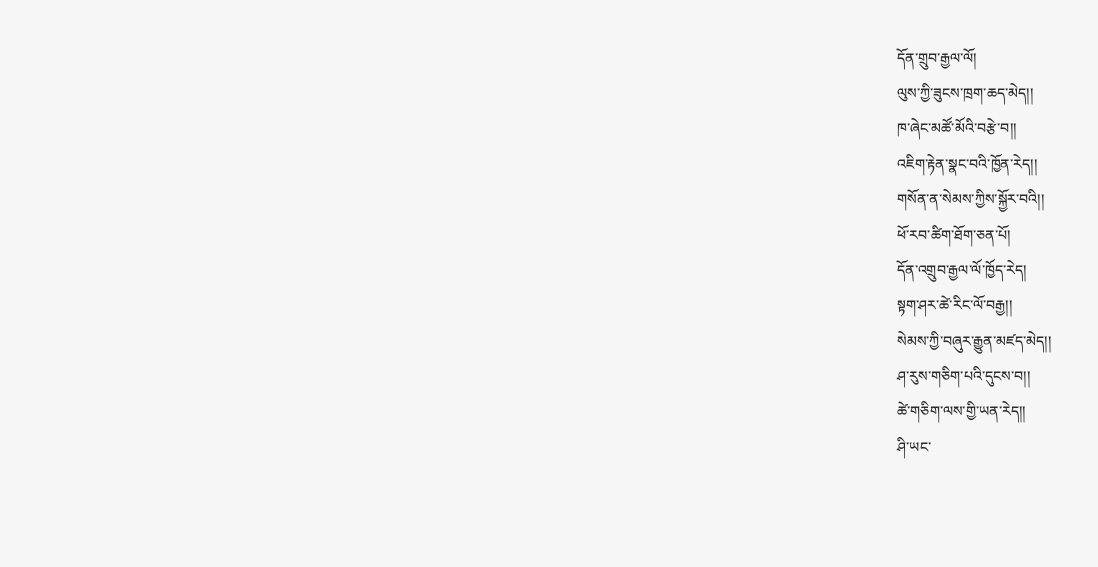དོན་གྲུབ་རྒྱལ་ལོ།
ལུས་ཀྱི་ཟུངས་ཁྲག་ཆད་མེད།།
ཁ་ཞེང་མཚོ་མོའི་བརྩེ་བ།།
འཇིག་རྟེན་སྣང་བའི་ཁྱོན་རེད།།
གསོན་ན་སེམས་ཀྱིས་སྐྱོར་བའི།།
ཕོ་རབ་ཚིག་ཐོག་ཅན་པོ།
དོན་འགྲུབ་རྒྱལ་ལོ་ཁྱོད་རེད།
སྟག་ཤར་ཚེ་རིང་ལོ་བརྒྱ།།
སེམས་ཀྱི་བཞུར་རྒྱུན་མཛད་མེད།།
ཤ་རུས་གཅིག་པའི་དུངས་བ།།
ཚེ་གཅིག་ལས་གྱི་ཡན་རེད།།
ཤི་ཡང་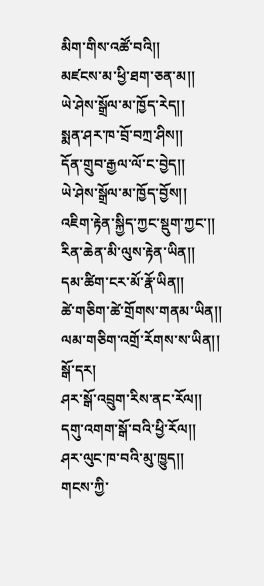མིག་གིས་འཚོ་བའི།།
མཛངས་མ་ཕྱི་ཐག་ཅན་མ།།
ཡེ་ཤེས་སྒྲོལ་མ་ཁྱོད་རེད།།
སྨན་ཤར་ཁ་བྲོ་བཀྲ་ཤིས།།
དོན་གྲུབ་རྒྱལ་ལོ་ང་བྱེད།།
ཡེ་ཤེས་སྒྲོལ་མ་ཁྱོད་བྱོས།།
འཇིག་རྟེན་སྐྱིད་ཀྱང་སྡུག་ཀྱང་།།
རིན་ཆེན་མི་ལུས་རྟེན་ཡིན།།
དམ་ཚིག་ངར་མོ་རྣོ་ཡིན།།
ཚེ་གཅིག་ཚེ་གྲོགས་གནམ་ཡིན།།
ལམ་གཅིག་འགྲོ་རོགས་ས་ཡིན།།
སྒོ་དར།
ཤར་སྒོ་འབྲུག་རིས་ནང་རོལ།།
དགུ་འགག་སྒོ་བའི་ཕྱི་རོལ།།
ཤར་ལུང་ཁ་བའི་མུ་ཁྱུད།།
གངས་ཀྱི་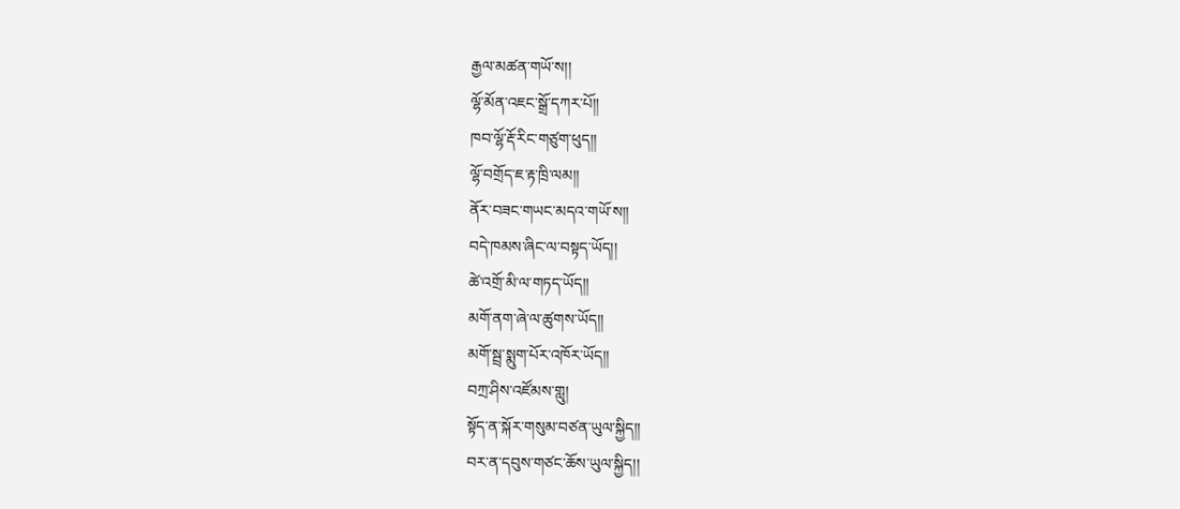རྒྱལ་མཚན་གཡོ་ས།།
ལྷོ་མོན་འཇང་སྒྲོ་དཀར་པོ།།
ཁབ་ལྷོ་རྡོ་རིང་གཙུག་ཕུད།།
ལྷོ་བགྲོད་ཇ་རྟ་ཁྲི་ལམ།།
ནོར་བཟང་གཡང་མདའ་གཡོ་ས།།
བདེ་ཁམས་ཞིང་ལ་བསྟད་ཡོད།།
ཚེ་འགྲོ་མི་ལ་གཏད་ཡོད།།
མགོ་ནག་ཞེ་ལ་ཚུགས་ཡོད།།
མགོ་སྦྲ་སྨུག་པོར་འཁོར་ཡོད།།
བཀྲ་ཤིས་འཛོམས་གླུ།
སྟོད་ན་སྐོར་གསུམ་བཙན་ཡུལ་སྐྱིད།།
བར་ན་དབུས་གཙང་ཆོས་ཡུལ་སྐྱིད།།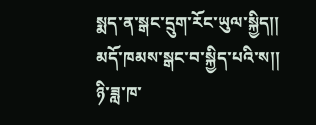སྨད་ན་སྒང་དྲུག་རོང་ཡུལ་སྐྱིད།།
མདོ་ཁམས་སྒང་བ་སྐྱིད་པའི་ས།།
ཉི་ཟླ་ཁ་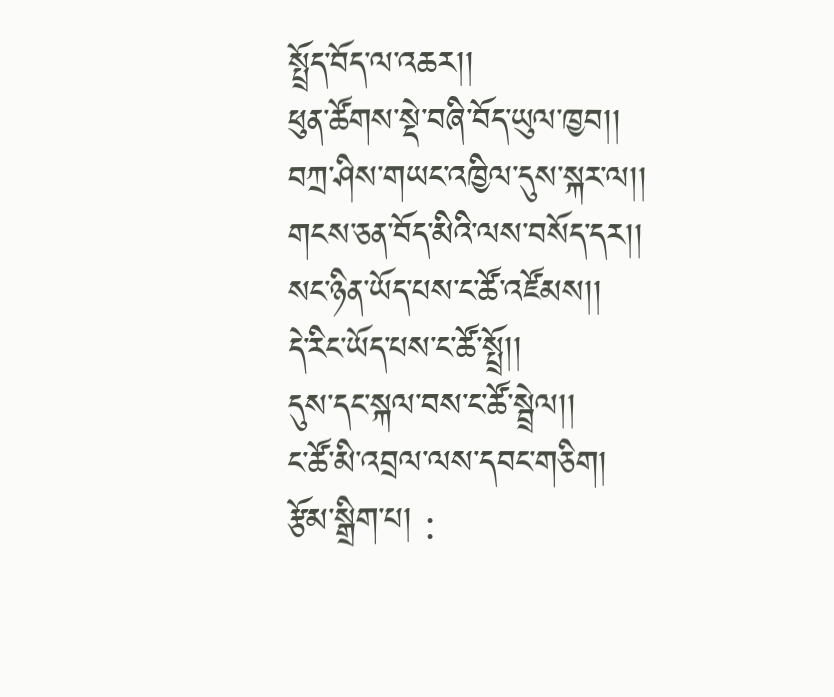སྤྲོད་བོད་ལ་འཆར།།
ཕུན་ཚོགས་སྡེ་བཞི་བོད་ཡུལ་ཁྱབ།།
བཀྲ་ཤིས་གཡང་འཁྱིལ་དུས་སྐར་ལ།།
གངས་ཅན་བོད་མིའི་ལས་བསོད་དར།།
སང་ཉིན་ཡོད་པས་ང་ཚོ་འཛོམས།།
དེ་རིང་ཡོད་པས་ང་ཚོ་སྤྲོ།།
དུས་དང་སྐལ་བས་ང་ཚོ་སྦྲེལ།།
ང་ཚོ་མི་འབྲལ་ལས་དབང་གཅིག།
རྩོམ་སྒྲིག་པ། :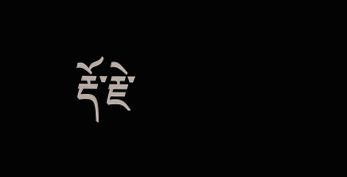རྡོ་རྗེ་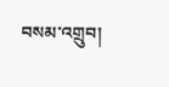བསམ་འགྲུབ།